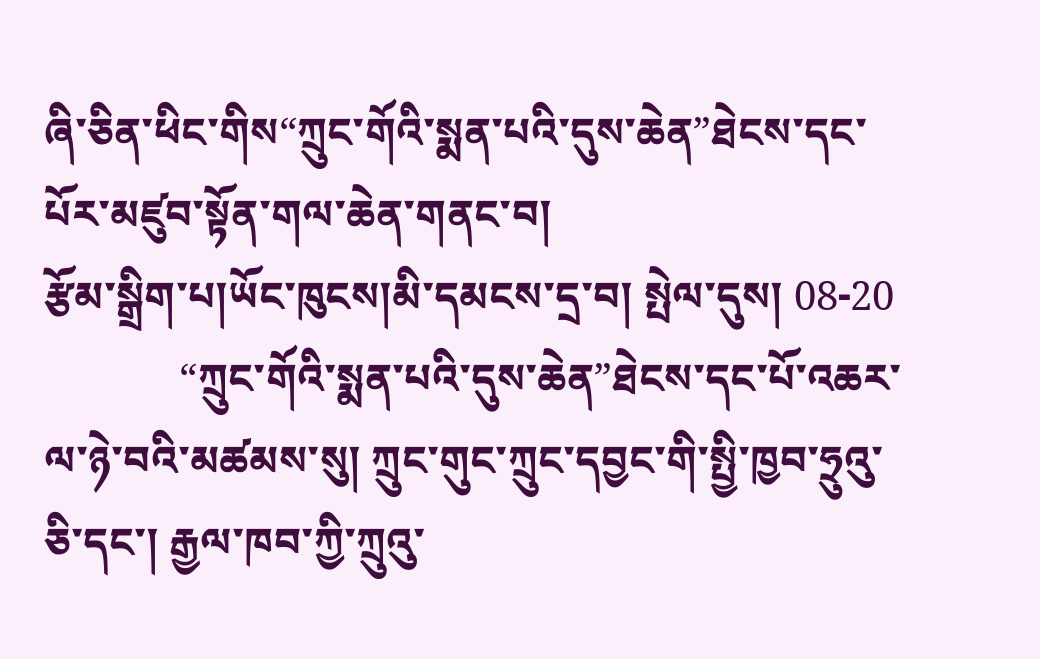ཞི་ཅིན་ཕིང་གིས“ཀྲུང་གོའི་སྨན་པའི་དུས་ཆེན”ཐེངས་དང་པོར་མཛུབ་སྟོན་གལ་ཆེན་གནང་བ།
རྩོམ་སྒྲིག་པ།ཡོང་ཁུངས།མི་དམངས་དྲ་བ། སྤེལ་དུས། 08-20
             “ཀྲུང་གོའི་སྨན་པའི་དུས་ཆེན”ཐེངས་དང་པོ་འཆར་ལ་ཉེ་བའི་མཚམས་སུ། ཀྲུང་གུང་ཀྲུང་དབྱང་གི་སྤྱི་ཁྱབ་ཧྲུའུ་ཅི་དང་། རྒྱལ་ཁབ་ཀྱི་ཀྲུའུ་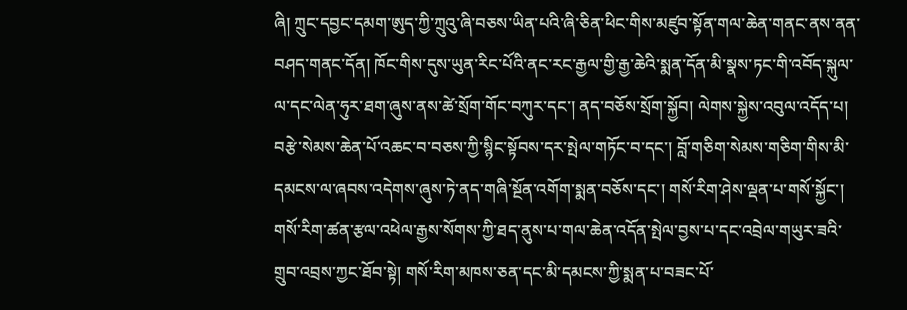ཞི། ཀྲུང་དབྱང་དམག་ཨུད་ཀྱི་ཀྲུའུ་ཞི་བཅས་ཡིན་པའི་ཞི་ཅིན་ཕིང་གིས་མཛུབ་སྟོན་གལ་ཆེན་གནང་ནས་ནན་བཤད་གནང་དོན། ཁོང་གིས་དུས་ཡུན་རིང་པོའི་ནང་རང་རྒྱལ་གྱི་རྒྱ་ཆེའི་སྨན་དོན་མི་སྣས་ཏང་གི་འབོད་སྐུལ་ལ་དང་ལེན་ཧུར་ཐག་ཞུས་ནས་ཚེ་སྲོག་གོང་བཀུར་དང་། ནད་བཅོས་སྲོག་སྐྱོབ། ལེགས་སྐྱེས་འབུལ་འདོད་པ། བརྩེ་སེམས་ཆེན་པོ་འཆང་བ་བཅས་ཀྱི་སྙིང་སྟོབས་དར་སྤེལ་གཏོང་བ་དང་། བློ་གཅིག་སེམས་གཅིག་གིས་མི་དམངས་ལ་ཞབས་འདེགས་ཞུས་ཏེ་ནད་གཞི་སྔོན་འགོག་སྨན་བཅོས་དང་། གསོ་རིག་ཤེས་ལྡན་པ་གསོ་སྐྱོང་། གསོ་རིག་ཚན་རྩལ་འཕེལ་རྒྱས་སོགས་ཀྱི་ཐད་ནུས་པ་གལ་ཆེན་འདོན་སྤེལ་བྱས་པ་དང་འབྲེལ་གཡུར་ཟའི་གྲུབ་འབྲས་ཀྱང་ཐོབ་སྟེ། གསོ་རིག་མཁས་ཅན་དང་མི་དམངས་ཀྱི་སྨན་པ་བཟང་པོ་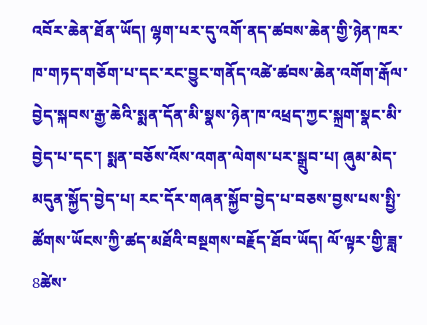འབོར་ཆེན་ཐོན་ཡོད། ལྷག་པར་དུ་འགོ་ནད་ཚབས་ཆེན་གྱི་ཉེན་ཁར་ཁ་གཏད་གཅོག་པ་དང་རང་བྱུང་གནོད་འཚེ་ཚབས་ཆེན་འགོག་རྒོལ་བྱེད་སྐབས་རྒྱ་ཆེའི་སྨན་དོན་མི་སྣས་ཉེན་ཁ་འཕྲད་ཀྱང་སྐྲག་སྣང་མི་བྱེད་པ་དང་། སྨན་བཅོས་འོས་འགན་ལེགས་པར་སྒྲུབ་པ། ཞུམ་མེད་མདུན་སྐྱོད་བྱེད་པ། རང་དོར་གཞན་སྐྱོབ་བྱེད་པ་བཅས་བྱས་པས་སྤྱི་ཚོགས་ཡོངས་ཀྱི་ཚད་མཐོའི་བསྔགས་བརྗོད་ཐོབ་ཡོད། ལོ་ལྟར་གྱི་ཟླ་8ཚེས་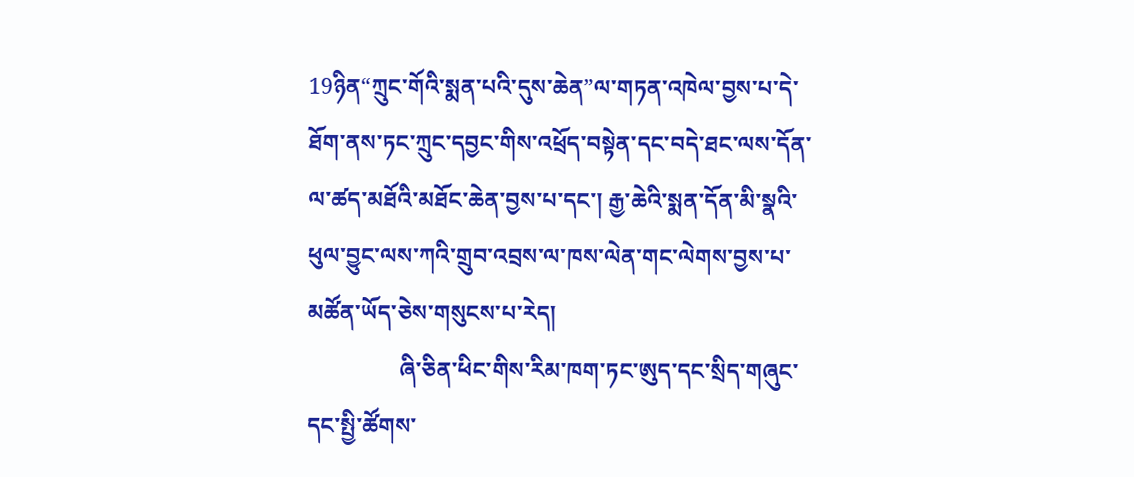19ཉིན“ཀྲུང་གོའི་སྨན་པའི་དུས་ཆེན”ལ་གཏན་འཁེལ་བྱས་པ་དེ་ཐོག་ནས་ཏང་ཀྲུང་དབྱང་གིས་འཕྲོད་བསྟེན་དང་བདེ་ཐང་ལས་དོན་ལ་ཚད་མཐོའི་མཐོང་ཆེན་བྱས་པ་དང་། རྒྱ་ཆེའི་སྨན་དོན་མི་སྣའི་ཕུལ་བྱུང་ལས་ཀའི་གྲུབ་འབྲས་ལ་ཁས་ལེན་གང་ལེགས་བྱས་པ་མཚོན་ཡོད་ཅེས་གསུངས་པ་རེད།
                ཞི་ཅིན་ཕིང་གིས་རིམ་ཁག་ཏང་ཨུད་དང་སྲིད་གཞུང་དང་སྤྱི་ཚོགས་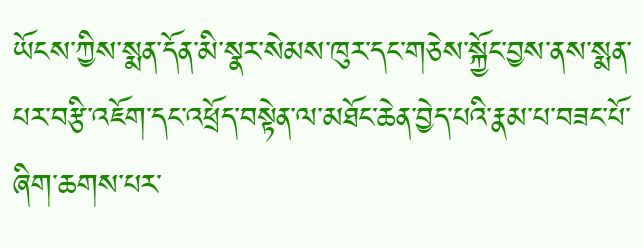ཡོངས་ཀྱིས་སྨན་དོན་མི་སྣར་སེམས་ཁུར་དང་གཅེས་སྐྱོང་བྱས་ནས་སྨན་པར་བརྩི་འཇོག་དང་འཕྲོད་བསྟེན་ལ་མཐོང་ཆེན་བྱེད་པའི་རྣམ་པ་བཟང་པོ་ཞིག་ཆགས་པར་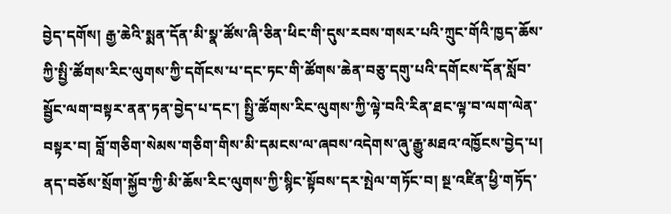བྱེད་དགོས། རྒྱ་ཆེའི་སྨན་དོན་མི་སྣ་ཚོས་ཞི་ཅིན་ཕིང་གི་དུས་རབས་གསར་པའི་ཀྲུང་གོའི་ཁྱད་ཆོས་ཀྱི་སྤྱི་ཚོགས་རིང་ལུགས་ཀྱི་དགོངས་པ་དང་ཏང་གི་ཚོགས་ཆེན་བཅུ་དགུ་པའི་དགོངས་དོན་སློབ་སྦྱོང་ལག་བསྟར་ནན་ཏན་བྱེད་པ་དང་། སྤྱི་ཚོགས་རིང་ལུགས་ཀྱི་ལྟེ་བའི་རིན་ཐང་ལྟ་བ་ལག་ལེན་བསྟར་བ། བློ་གཅིག་སེམས་གཅིག་གིས་མི་དམངས་ལ་ཞབས་འདེགས་ཞུ་རྒྱུ་མཐའ་འཁྱོངས་བྱེད་པ། ནད་བཅོས་སྲོག་སྐྱོབ་ཀྱི་མི་ཆོས་རིང་ལུགས་ཀྱི་སྙིང་སྟོབས་དར་སྤེལ་གཏོང་བ། སྔ་འཛིན་ཕྱི་གཏོད་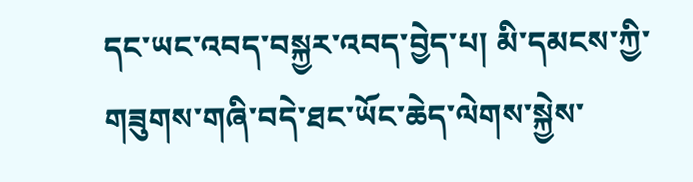དང་ཡང་འབད་བསྐྱར་འབད་བྱེད་པ། མི་དམངས་ཀྱི་གཟུགས་གཞི་བདེ་ཐང་ཡོང་ཆེད་ལེགས་སྐྱེས་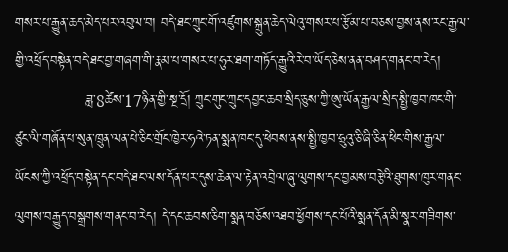གསར་པ་རྒྱུན་ཆད་མེད་པར་འབུལ་བ། བདེ་ཐང་ཀྲུང་གོ་འཛུགས་སྐྲུན་ཆེད་ལེའུ་གསར་པ་རྩོམ་པ་བཅས་བྱས་ནས་རང་རྒྱལ་གྱི་འཕྲོད་བསྟེན་བདེ་ཐང་བྱ་གཞག་གི་རྣམ་པ་གསར་པ་ཧུར་ཐག་གཏོད་རྒྱུའི་རེ་བ་ཡོད་ཅེས་ནན་བཤད་གནང་བ་རེད།
               ཟླ་8ཚེས་17ཉིན་གྱི་སྔ་དྲོ། ཀྲུང་གུང་ཀྲུང་དབྱང་ཆབ་སྲིད་ཅུས་ཀྱི་ཨུ་ཡོན་རྒྱལ་སྲིད་སྤྱི་ཁྱབ་ཁང་གི་ཙུང་ལི་གཞོན་པ་སུན་ཁྲུན་ལན་པེ་ཅིང་གྲོང་ཁྱེར་ཧའེ་ཏན་སྨན་ཁང་དུ་ཕེབས་ནས་སྤྱི་ཁྱབ་ཧྲུའུ་ཅི་ཞི་ཅིན་ཕིང་གིས་རྒྱལ་ཡོངས་ཀྱི་འཕྲོད་བསྟེན་དང་བདེ་ཐང་ལས་དོན་པར་དུས་ཆེན་ལ་རྟེན་འབྲེལ་ཞུ་ལུགས་དང་བྱམས་བརྩེའི་ཐུགས་ཁུར་གནང་ལུགས་བརྒྱུད་བསྒྲགས་གནང་བ་རེད། དེ་དང་ཆབས་ཅིག་སྨན་བཅོས་འཐབ་ཕྱོགས་དང་པོའི་སྨན་དོན་མི་སྣར་གཟིགས་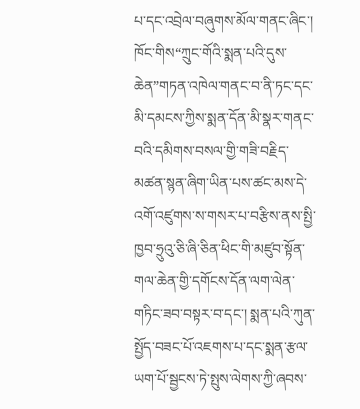པ་དང་འབྲེལ་བཞུགས་མོལ་གནང་ཞིང་། ཁོང་གིས“ཀྲུང་གོའི་སྨན་པའི་དུས་ཆེན”གཏན་འཁེལ་གནང་བ་ནི་ཏང་དང་མི་དམངས་ཀྱིས་སྨན་དོན་མི་སྣར་གནང་བའི་དམིགས་བསལ་གྱི་གཟི་བརྗིད་མཚན་སྙན་ཞིག་ཡིན་པས་ཚང་མས་དེ་འགོ་འཛུགས་ས་གསར་པ་བརྩིས་ནས་སྤྱི་ཁྱབ་ཧྲུའུ་ཅི་ཞི་ཅིན་ཕིང་གི་མཛུབ་སྟོན་གལ་ཆེན་གྱི་དགོངས་དོན་ལག་ལེན་གཏིང་ཟབ་བསྟར་བ་དང་། སྨན་པའི་ཀུན་སྤྱོད་བཟང་པོ་འཇགས་པ་དང་སྨན་རྩལ་ཡག་པོ་སྦྱངས་ཏེ་སྤུས་ལེགས་ཀྱི་ཞབས་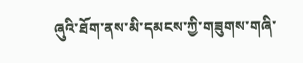ཞུའི་ཐོག་ནས་མི་དམངས་ཀྱི་གཟུགས་གཞི་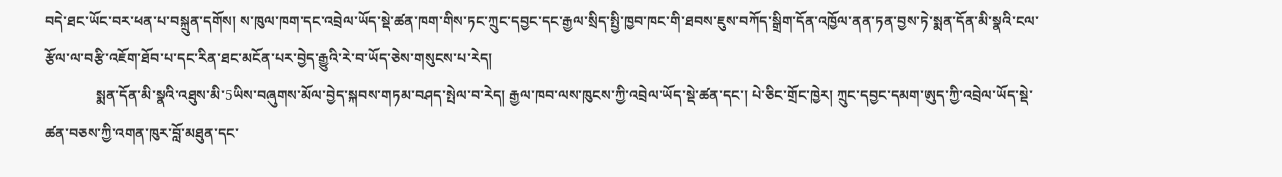བདེ་ཐང་ཡོང་བར་ཕན་པ་བསྐྲུན་དགོས། ས་ཁུལ་ཁག་དང་འབྲེལ་ཡོད་སྡེ་ཚན་ཁག་གིས་ཏང་ཀྲུང་དབྱང་དང་རྒྱལ་སྲིད་སྤྱི་ཁྱབ་ཁང་གི་ཐབས་ཇུས་བཀོད་སྒྲིག་དོན་འཁྱོལ་ནན་ཏན་བྱས་ཏེ་སྨན་དོན་མི་སྣའི་ངལ་རྩོལ་ལ་བརྩི་འཇོག་ཐོབ་པ་དང་རིན་ཐང་མངོན་པར་བྱེད་རྒྱུའི་རེ་བ་ཡོད་ཅེས་གསུངས་པ་རེད།
              སྨན་དོན་མི་སྣའི་འཐུས་མི་5ཡིས་བཞུགས་མོལ་བྱེད་སྐབས་གཏམ་བཤད་སྤེལ་བ་རེད། རྒྱལ་ཁབ་ལས་ཁུངས་ཀྱི་འབྲེལ་ཡོད་སྡེ་ཚན་དང་། པེ་ཅིང་གྲོང་ཁྱེར། ཀྲུང་དབྱང་དམག་ཨུད་ཀྱི་འབྲེལ་ཡོད་སྡེ་ཚན་བཅས་ཀྱི་འགན་ཁུར་བློ་མཐུན་དང་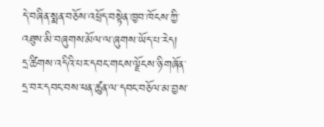དེ་བཞིན་སྨན་བཅོས་འཕྲོད་བསྟེན་ཁྱབ་ཁོངས་ཀྱི་འཐུས་མི་བཞུགས་མོལ་ལ་ཞུགས་ཡོད་པ་རེད།
དྲ་ཚིགས་འདིའི་པར་དབང་གངས་ལྗོངས་ཉི་གཞོན་དྲ་བར་དབང་བས་ཕན་ཚུན་ལ་དབང་བཅོལ་མ་བྱས་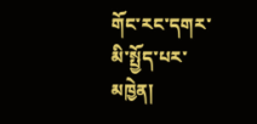གོང་རང་དགར་མི་སྤྱོད་པར་མཁྱེན།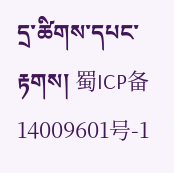དྲ་ཚིགས་དཔང་རྟགས། 蜀ICP备14009601号-1